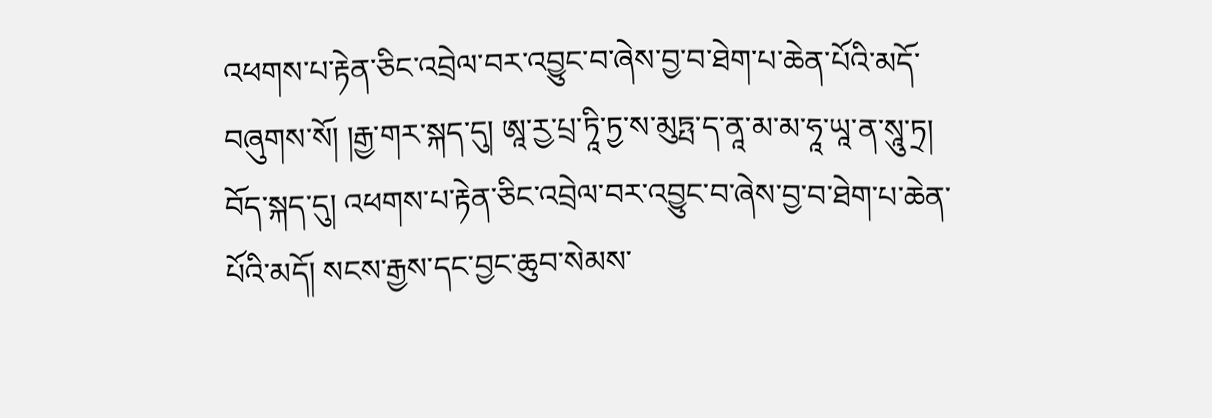འཕགས་པ་རྟེན་ཅིང་འབྲེལ་བར་འབྱུང་བ་ཞེས་བྱ་བ་ཐེག་པ་ཆེན་པོའི་མདོ་བཞུགས་སོ། །རྒྱ་གར་སྐད་དུ། ཨཱ་རྱ་པྲ་ཏཱི་ཏྱ་ས་མུཏྤ་ད་ནཱ་མ་མ་ཧཱ་ཡཱ་ན་སཱུ་ཏྲ། བོད་སྐད་དུ། འཕགས་པ་རྟེན་ཅིང་འབྲེལ་བར་འབྱུང་བ་ཞེས་བྱ་བ་ཐེག་པ་ཆེན་པོའི་མདོ། སངས་རྒྱས་དང་བྱང་ཆུབ་སེམས་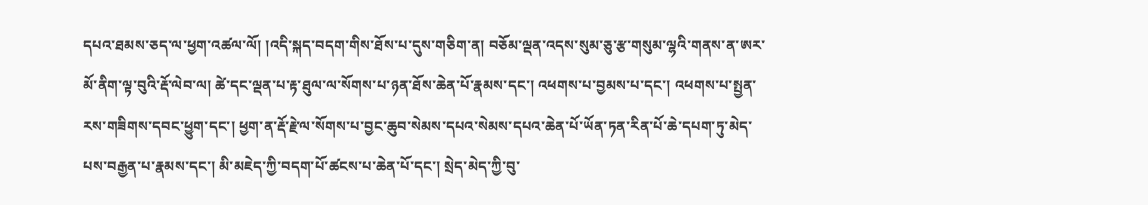དཔའ་ཐམས་ཅད་ལ་ཕྱག་འཚལ་ལོ། །འདི་སྐད་བདག་གིས་ཐོས་པ་དུས་གཅིག་ན། བཅོམ་ལྡན་འདས་སུམ་ཅུ་རྩ་གསུམ་ལྷའི་གནས་ན་ཨར་མོ་ནིག་ལྟ་བུའི་རྡོ་ལེབ་ལ། ཚེ་དང་ལྡན་པ་རྟ་ཐུལ་ལ་སོགས་པ་ཉན་ཐོས་ཆེན་པོ་རྣམས་དང་། འཕགས་པ་བྱམས་པ་དང་། འཕགས་པ་སྤྱན་རས་གཟིགས་དབང་ཕྱུག་དང་། ཕྱག་ན་རྡོ་རྗེ་ལ་སོགས་པ་བྱང་ཆུབ་སེམས་དཔའ་སེམས་དཔའ་ཆེན་པོ་ཡོན་ཏན་རིན་པོ་ཆེ་དཔག་ཏུ་མེད་པས་བརྒྱན་པ་རྣམས་དང་། མི་མཇེད་ཀྱི་བདག་པོ་ཚངས་པ་ཆེན་པོ་དང་། སྲེད་མེད་ཀྱི་བུ་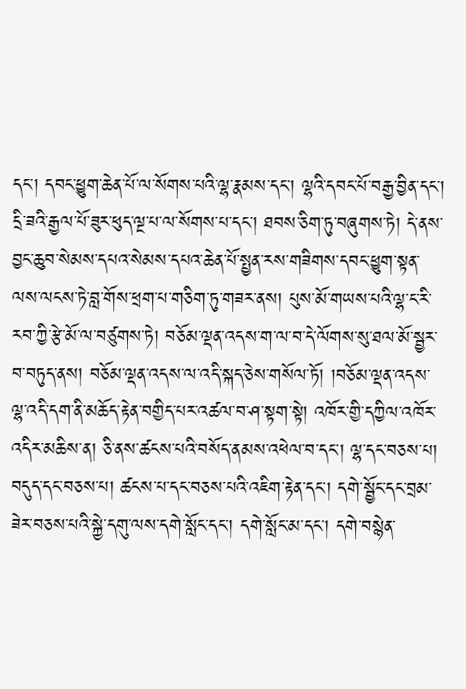དང་། དབང་ཕྱུག་ཆེན་པོ་ལ་སོགས་པའི་ལྷ་རྣམས་དང་། ལྷའི་དབང་པོ་བརྒྱ་བྱིན་དང་། དྲི་ཟའི་རྒྱལ་པོ་ཟུར་ཕུད་ལྔ་པ་ལ་སོགས་པ་དང་། ཐབས་ཅིག་ཏུ་བཞུགས་ཏེ། དེ་ནས་བྱང་ཆུབ་སེམས་དཔའ་སེམས་དཔའ་ཆེན་པོ་སྤྱན་རས་གཟིགས་དབང་ཕྱུག་སྟན་ལས་ལངས་ཏེ་བླ་གོས་ཕྲག་པ་གཅིག་ཏུ་གཟར་ནས། པུས་མོ་གཡས་པའི་ལྷ་ང་རི་རབ་ཀྱི་རྩེ་མོ་ལ་བཙུགས་ཏེ། བཅོམ་ལྡན་འདས་ག་ལ་བ་དེ་ལོགས་སུ་ཐལ་མོ་སྦྱར་བ་བཏུད་ནས། བཅོམ་ལྡན་འདས་ལ་འདི་སྐད་ཅེས་གསོལ་ཏོ། །བཅོམ་ལྡན་འདས་ལྷ་འདི་དག་ནི་མཆོད་རྟེན་བགྱིད་པར་འཚལ་བ་ཤ་སྟག་སྟེ། འཁོར་གྱི་དཀྱིལ་འཁོར་འདིར་མཆིས་ན། ཅི་ནས་ཚངས་པའི་བསོད་ནམས་འཕེལ་བ་དང་། ལྷ་དང་བཅས་པ། བདུད་དང་བཅས་པ། ཚངས་པ་དང་བཅས་པའི་འཇིག་རྟེན་དང་། དགེ་སྦྱོང་དང་བྲམ་ཟེར་བཅས་པའི་སྐྱེ་དགུ་ལས་དགེ་སློང་དང་། དགེ་སློང་མ་དང་། དགེ་བསྙེན་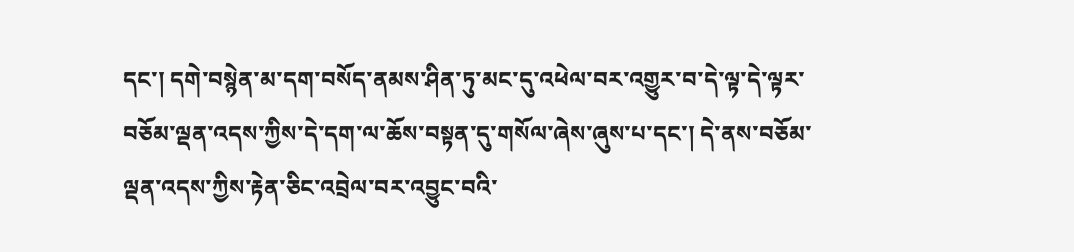དང་། དགེ་བསྙེན་མ་དག་བསོད་ནམས་ཤིན་ཏུ་མང་དུ་འཕེལ་བར་འགྱུར་བ་དེ་ལྟ་དེ་ལྟར་བཅོམ་ལྡན་འདས་ཀྱིས་དེ་དག་ལ་ཆོས་བསྟན་དུ་གསོལ་ཞེས་ཞུས་པ་དང་། དེ་ནས་བཅོམ་ལྡན་འདས་ཀྱིས་རྟེན་ཅིང་འབྲེལ་བར་འབྱུང་བའི་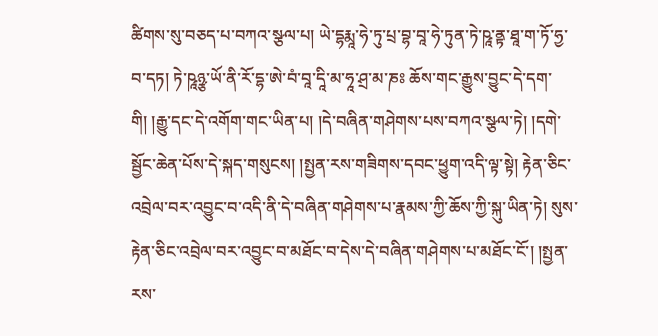ཚིགས་སུ་བཅད་པ་བཀའ་སྩལ་པ། ཡེ་དྷརྨཱ་ཧེ་ཏུ་པྲ་བྷ་བཱ་ཧེ་ཏུན་ཏེ་ཥཱ་ནྟ་ཐཱ་ག་ཏོ་ཧྱ་བ་དཏ། ཏེ་ཥཱཉྩ་ཡོ་ནི་རོ་དྷ་ཨེ་བཾ་བཱ་དཱི་མ་ཧཱ་ཤྲ་མ་ཎཿ ཆོས་གང་རྒྱུས་བྱུང་དེ་དག་གི། །རྒྱུ་དང་དེ་འགོག་གང་ཡིན་པ། །དེ་བཞིན་གཤེགས་པས་བཀའ་སྩལ་ཏེ། །དགེ་སྦྱོང་ཆེན་པོས་དེ་སྐད་གསུངས། །སྤྱན་རས་གཟིགས་དབང་ཕྱུག་འདི་ལྟ་སྟེ། རྟེན་ཅིང་འབྲེལ་བར་འབྱུང་བ་འདི་ནི་དེ་བཞིན་གཤེགས་པ་རྣམས་ཀྱི་ཆོས་ཀྱི་སྐུ་ཡིན་ཏེ། སུས་རྟེན་ཅིང་འབྲེལ་བར་འབྱུང་བ་མཐོང་བ་དེས་དེ་བཞིན་གཤེགས་པ་མཐོང་ངོ་། །སྤྱན་རས་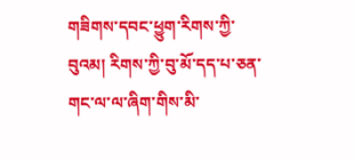གཟིགས་དབང་ཕྱུག་རིགས་ཀྱི་བུའམ། རིགས་ཀྱི་བུ་མོ་དད་པ་ཅན་གང་ལ་ལ་ཞིག་གིས་མི་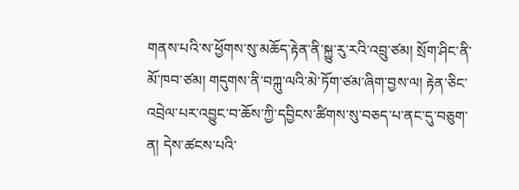གནས་པའི་ས་ཕྱོགས་སུ་མཆོད་རྟེན་ནི་སྐྱུ་རུ་རའི་འབྲུ་ཙམ། སྲོག་ཤིང་ནི་མོ་ཁབ་ཙམ། གདུགས་ནི་བཀྐུ་ལའི་མེ་ཏོག་ཙམ་ཞིག་བྱས་ལ། རྟེན་ཅིང་འབྲེལ་པར་འབྱུང་བ་ཆོས་ཀྱི་དབྱིངས་ཚིགས་སུ་བཅད་པ་ནང་དུ་བཅུག་ན། དེས་ཚངས་པའི་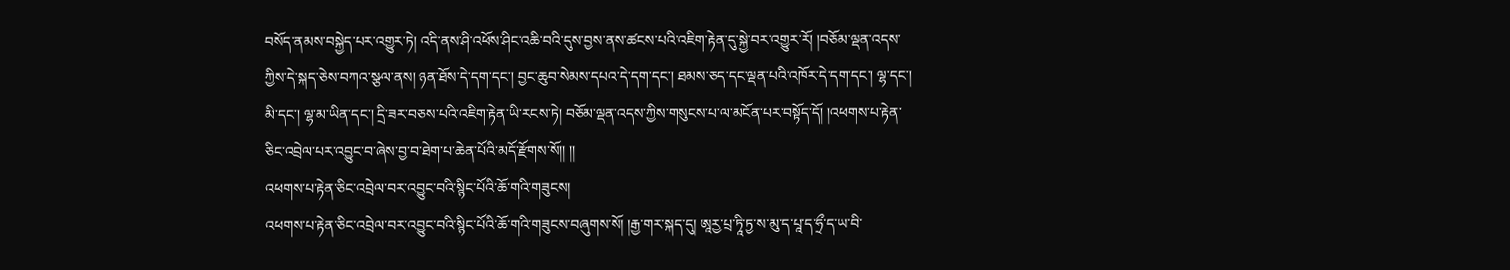བསོད་ནམས་བསྐྱེད་པར་འགྱུར་ཏེ། འདི་ནས་ཤི་འཕོས་ཤིང་འཆི་བའི་དུས་བྱས་ནས་ཚངས་པའི་འཇིག་རྟེན་དུ་སྐྱེ་བར་འགྱུར་རོ། །བཅོམ་ལྡན་འདས་ཀྱིས་དེ་སྐད་ཅེས་བཀའ་སྩལ་ནས། ཉན་ཐོས་དེ་དག་དང་། བྱང་ཆུབ་སེམས་དཔའ་དེ་དག་དང་། ཐམས་ཅད་དང་ལྡན་པའི་འཁོར་དེ་དག་དང་། ལྷ་དང་། མི་དང་། ལྷ་མ་ཡིན་དང་། དྲི་ཟར་བཅས་པའི་འཇིག་རྟེན་ཡི་རངས་ཏེ། བཅོམ་ལྡན་འདས་ཀྱིས་གསུངས་པ་ལ་མངོན་པར་བསྟོད་དོ། །འཕགས་པ་རྟེན་ཅིང་འབྲེལ་པར་འབྱུང་བ་ཞེས་བྱ་བ་ཐེག་པ་ཆེན་པོའི་མདོ་རྫོགས་སོ།། །།
འཕགས་པ་རྟེན་ཅིང་འབྲེལ་བར་འབྱུང་བའི་སྙིང་པོའི་ཆོ་གའི་གཟུངས།
འཕགས་པ་རྟེན་ཅིང་འབྲེལ་བར་འབྱུང་བའི་སྙིང་པོའི་ཆོ་གའི་གཟུངས་བཞུགས་སོ། །རྒྱ་གར་སྐད་དུ། ཨཱརྱ་པྲ་ཏཱི་ཏྱ་ས་མུ་ད་པཱ་ད་ཧྲྀ་ད་ཡ་བི་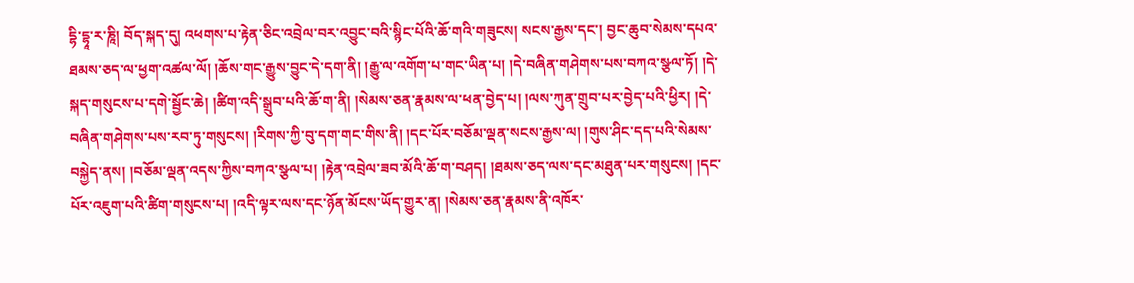དྷི་དྷཱ་ར་ཎཱི། བོད་སྐད་དུ། འཕགས་པ་རྟེན་ཅིང་འབྲེལ་བར་འབྱུང་བའི་སྙིང་པོའི་ཆོ་གའི་གཟུངས། སངས་རྒྱས་དང་། བྱང་ཆུབ་སེམས་དཔའ་ཐམས་ཅད་ལ་ཕྱག་འཚལ་ལོ། །ཆོས་གང་རྒྱུས་བྱུང་དེ་དག་ནི། །རྒྱུ་ལ་འགོག་པ་གང་ཡིན་པ། །དེ་བཞིན་གཤེགས་པས་བཀའ་སྩལ་ཏོ། །དེ་སྐད་གསུངས་པ་དགེ་སྦྱོང་ཆེ། །ཚིག་འདི་སྒྲུབ་པའི་ཆོ་ག་ནི། །སེམས་ཅན་རྣམས་ལ་ཕན་བྱེད་པ། །ལས་ཀུན་གྲུབ་པར་བྱེད་པའི་ཕྱིར། །དེ་བཞིན་གཤེགས་པས་རབ་ཏུ་གསུངས། །རིགས་ཀྱི་བུ་དག་གང་གིས་ནི། །དང་པོར་བཅོམ་ལྡན་སངས་རྒྱས་ལ། །གུས་ཤིང་དད་པའི་སེམས་བསྐྱེད་ནས། །བཅོམ་ལྡན་འདས་ཀྱིས་བཀའ་སྩལ་པ། །རྟེན་འབྲེལ་ཟབ་མོའི་ཆོ་ག་བཤད། །ཐམས་ཅད་ལས་དང་མཐུན་པར་གསུངས། །དང་པོར་འཇུག་པའི་ཚིག་གསུངས་པ། །འདི་ལྟར་ལས་དང་ཉོན་མོངས་ཡོད་གྱུར་ན། །སེམས་ཅན་རྣམས་ནི་འཁོར་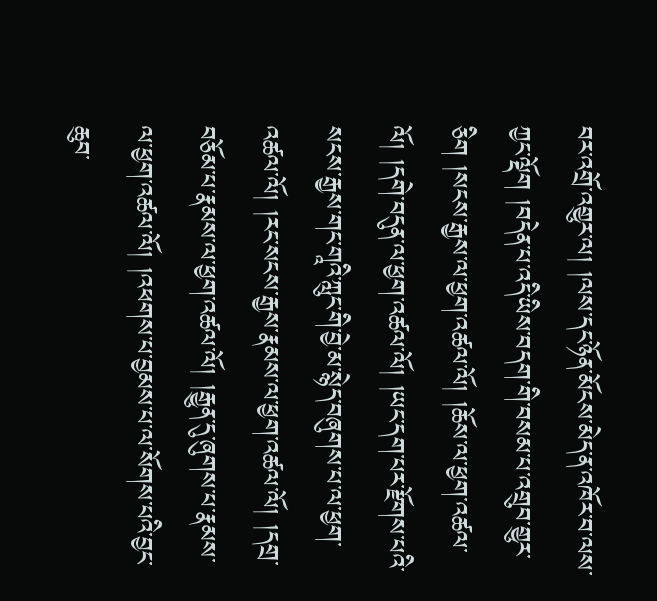བར་འགྲོ་འགྱུར་ལ། །ལས་དང་ཉོན་མོངས་མེད་ན་འཁོར་བ་ལས་ཀྱང་ལྡོག །བདེན་པ་འདི་ཡིས་བདག་གི་བསམ་པ་འགྲུབ་གྱུར་ཅིག །སངས་རྒྱས་ལ་ཕྱག་འཚལ་ལོ། །ཆོས་ལ་ཕྱག་འཚལ་ལོ། །དགེ་བདུན་ལ་ཕྱག་འཚལ་ལོ། །ཡང་དག་པར་རྫོགས་པའི་སངས་རྒྱས་གང་གཱའི་ཀླུང་གི་བྱེ་མ་སྙེད་བཞུགས་པ་ལ་ཕྱག་འཚལ་ལོ། །རང་སངས་རྒྱས་རྣམས་ལ་ཕྱག་འཚལ་ལོ། །དགྲ་བཅོམ་པ་རྣམས་ལ་ཕྱག་འཚལ་ལོ། །རྒྱུན་དུ་ཞུགས་པ་རྣམས་ལ་ཕྱག་འཚལ་ལོ། །འཕགས་པ་བྱམས་པ་ལ་སོགས་པའི་བྱང་ཆུབ་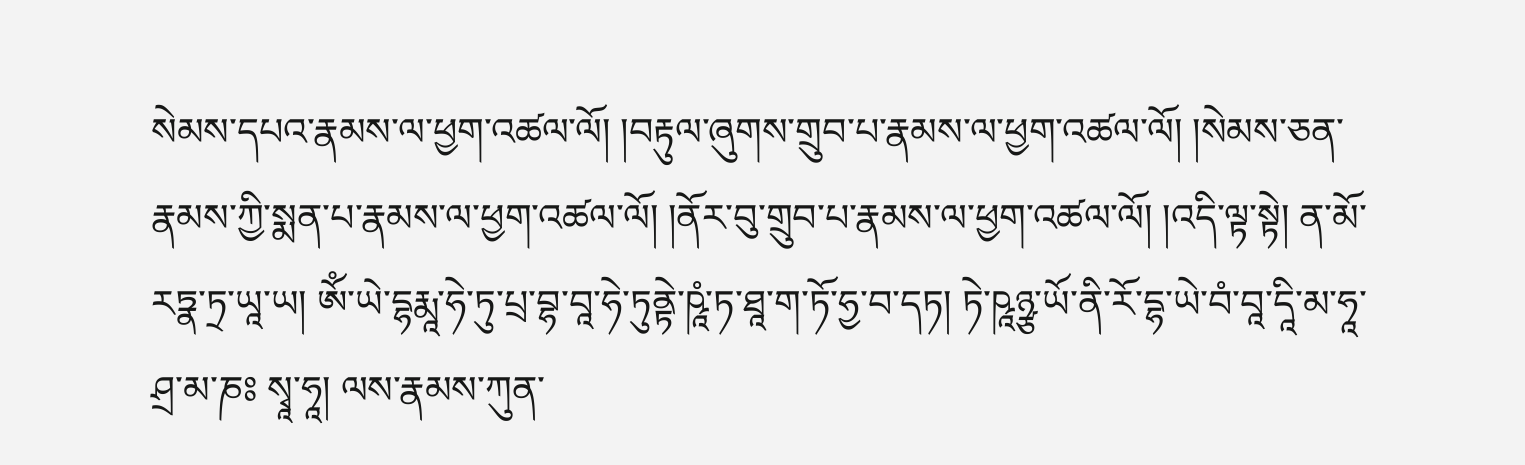སེམས་དཔའ་རྣམས་ལ་ཕྱག་འཚལ་ལོ། །བརྟུལ་ཞུགས་གྲུབ་པ་རྣམས་ལ་ཕྱག་འཚལ་ལོ། །སེམས་ཅན་རྣམས་ཀྱི་སྨན་པ་རྣམས་ལ་ཕྱག་འཚལ་ལོ། །ནོར་བུ་གྲུབ་པ་རྣམས་ལ་ཕྱག་འཚལ་ལོ། །འདི་ལྟ་སྟེ། ན་མོ་རཏྣ་ཏྲ་ཡཱ་ཡ། ༀ་ཡེ་དྷརྨཱ་ཧེ་ཏུ་པྲ་བྷ་བཱ་ཧེ་ཏུནྟེ་ཥཱཾ་ཏ་ཐཱ་ག་ཏོ་ཧྱ་བ་དཏ། ཏེ་ཥཱཉྩ་ཡོ་ནི་རོ་དྷ་ཡེ་བཾ་བཱ་དཱི་མ་ཧཱ་ཤྲ་མ་ཎཿ སྭཱ་ཧཱ། ལས་རྣམས་ཀུན་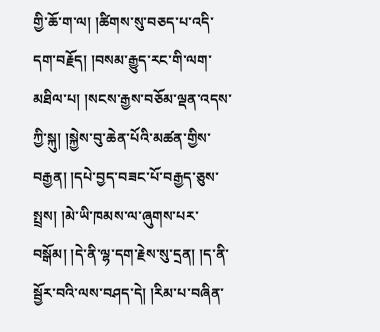གྱི་ཆོ་ག་ལ། །ཚིགས་སུ་བཅད་པ་འདི་དག་བརྗོད། །བསམ་རྒྱུད་རང་གི་ལག་མཐིལ་པ། །སངས་རྒྱས་བཅོམ་ལྡན་འདས་ཀྱི་སྐུ། །སྐྱེས་བུ་ཆེན་པོའི་མཚན་གྱིས་བརྒྱན། །དཔེ་བྱད་བཟང་པོ་བརྒྱད་ཅུས་སྤྲས། །མེ་ཡི་ཁམས་ལ་ཞུགས་པར་བསྒོམ། །དེ་ནི་ལྷ་དག་རྗེས་སུ་དྲན། །ད་ནི་སྦྱོར་བའི་ལས་བཤད་དེ། །རིམ་པ་བཞིན་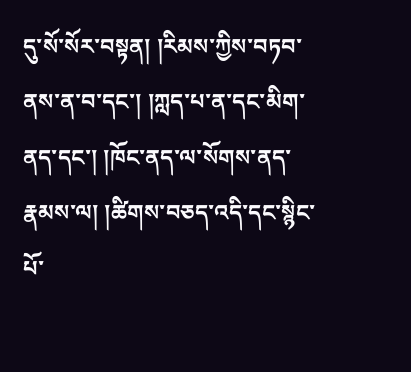དུ་སོ་སོར་བསྟན། །རིམས་ཀྱིས་བཏབ་ནས་ན་བ་དང་། །ཀླད་པ་ན་དང་མིག་ནད་དང་། །ཁོང་ནད་ལ་སོགས་ནད་རྣམས་ལ། །ཚིགས་བཅད་འདི་དང་སྙིང་པོ་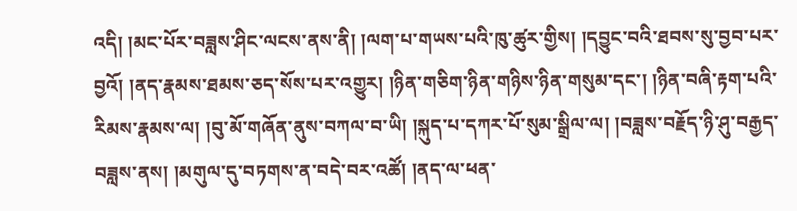འདི། །མང་པོར་བཟླས་ཤིང་ལངས་ནས་ནི། །ལག་པ་གཡས་པའི་ཁུ་ཚུར་གྱིས། །དབྱུང་བའི་ཐབས་སུ་བྱབ་པར་བྱའོ། །ནད་རྣམས་ཐམས་ཅད་སོས་པར་འགྱུར། །ཉིན་གཅིག་ཉིན་གཉིས་ཉིན་གསུམ་དང་། །ཉིན་བཞི་རྟག་པའི་རིམས་རྣམས་ལ། །བུ་མོ་གཞོན་ནུས་བཀལ་བ་ཡི། །སྐུད་པ་དཀར་པོ་སུམ་སྒྲིལ་ལ། །བཟླས་བརྗོད་ཉི་ཤུ་བརྒྱད་བཟླས་ནས། །མགུལ་དུ་བཏགས་ན་བདེ་བར་འཚོ། །ནད་ལ་ཕན་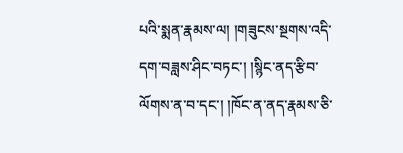པའི་སྨན་རྣམས་ལ། །གཟུངས་སྔགས་འདི་དག་བཟླས་ཤིང་བཏང་། །སྙིང་ནད་རྩིབ་ལོགས་ན་བ་དང་། །ཁོང་ན་ནད་རྣམས་ཅི་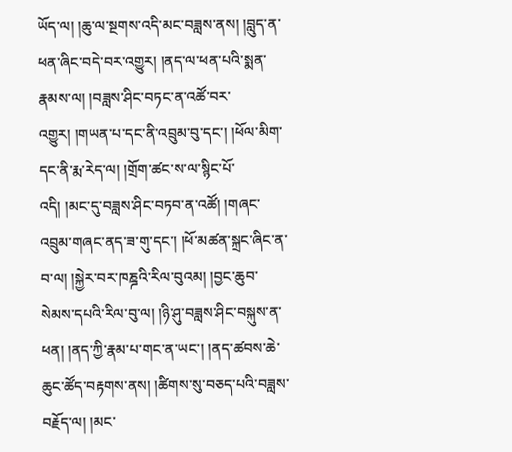ཡོད་ལ། །ཆུ་ལ་སྔགས་འདི་མང་བཟླས་ནས། །བླུད་ན་ཕན་ཞིང་བདེ་བར་འགྱུར། །ནད་ལ་ཕན་པའི་སྨན་རྣམས་ལ། །བཟླས་ཤིང་བཏང་ན་འཚོ་བར་འགྱུར། །གཡན་པ་དང་ནི་འབྲུམ་བུ་དང་། །ཕོལ་མིག་དང་ནི་རྨ་རེད་ལ། །གྲོག་ཚང་ས་ལ་སྙིང་པོ་འདི། །མང་དུ་བཟླས་ཤིང་བཏབ་ན་འཚོ། །གཞང་འབྲུམ་གཞང་ནད་ཟ་གུ་དང་། །ཕོ་མཚན་སྐྲང་ཞིང་ན་བ་ལ། །སྐྱེར་བར་ཁཎྜའི་རིལ་བུའམ། །བྱང་ཆུབ་སེམས་དཔའི་རིལ་བུ་ལ། །ཉི་ཤུ་བཟླས་ཤིང་བསྐུས་ན་ཕན། །ནད་ཀྱི་རྣམ་པ་གང་ན་ཡང་། །ནད་ཚབས་ཆེ་ཆུང་ཚོད་བརྟགས་ནས། །ཚིགས་སུ་བཅད་པའི་བཟླས་བརྗོད་ལ། །མང་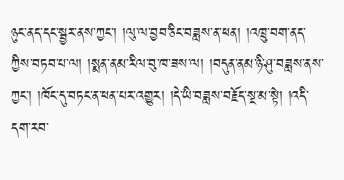ཉུང་ནད་དང་སྦྱར་ནས་ཀྱང་། །ལུ་ལ་བྱབ་ཅིང་བཟླས་ན་ཕན། །འཁྲུ་བག་ནད་ཀྱིས་བཏབ་པ་ལ། །སྨན་ནམ་རིལ་བུ་ཁ་ཟས་ལ། །བདུན་ནམ་ཉི་ཤུ་བཟླས་ནས་ཀྱང་། །ཁོང་དུ་བཏང་ན་ཕན་པར་འགྱུར། །དེ་ཡི་བཟླས་བརྗོད་སྔ་མ་སྟེ། །འདི་དག་རབ་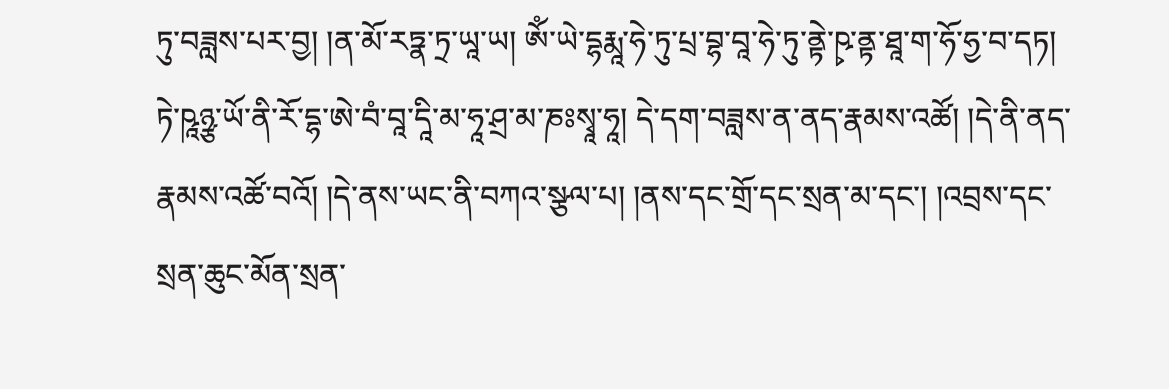ཏུ་བཟླས་པར་བྱ། །ན་མོ་རཏྣ་ཏྲ་ཡཱ་ཡ། ༀ་ཡེ་དྷརྨཱ་ཧེ་ཏུ་པྲ་བྷ་བཱ་ཧེ་ཏུ་ནྟེ་ཥྭ་ནྟ་ཐཱ་ག་ཧོ་ཧྱ་བ་དཏ། ཏེ་ཥཱཉྩ་ཡོ་ནི་རོ་དྷ་ཨེ་བཾ་བཱ་དཱི་མ་ཧཱ་ཤྲ་མ་ཎཿསྭཱ་ཧཱ། དེ་དག་བཟླས་ན་ནད་རྣམས་འཚོ། །དེ་ནི་ནད་རྣམས་འཚོ་བའོ། །དེ་ནས་ཡང་ནི་བཀའ་སྩལ་པ། །ནས་དང་གྲོ་དང་སྲན་མ་དང་། །འབྲས་དང་སྲན་ཆུང་མོན་སྲན་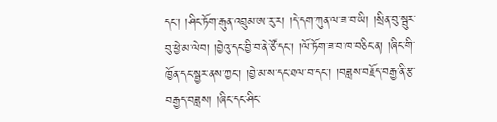དང་། །ཤིང་ཏོག་རྒུན་འབྲུམ་ཨ་རུ་ར། །དེ་དག་ཀུན་ལ་ཟ་བ་ཡི། །སྲིན་བུ་སྦུར་བུ་ཕྱེ་མ་ལེབ། །བྱེའུ་དང་བྱི་བ་ནེ་ཙོ་དང་། །ལོ་ཏོག་ཟ་བ་ཁ་བཅིང་ན། །ཞིང་གི་ཁྱོན་དང་སྦྱར་ནས་ཀྱང་། །བྱེ་མ་ས་དང་ཐལ་བ་དང་། །བཟླས་བརྗོད་བརྒྱ་ནི་རྩ་བརྒྱད་བཟླས། །ཞིང་དང་ཤིང་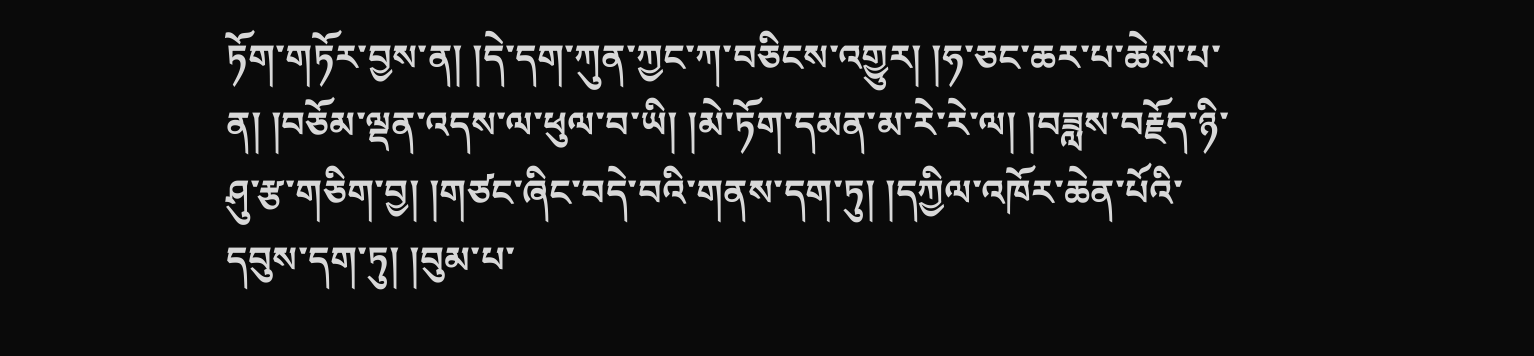ཏོག་གཏོར་བྱས་ན། །དེ་དག་ཀུན་ཀྱང་ཀ་བཅིངས་འགྱུར། །ཧ་ཅང་ཆར་པ་ཆེས་པ་ན། །བཅོམ་ལྡན་འདས་ལ་ཕུལ་བ་ཡི། །མེ་ཏོག་དམན་མ་རེ་རེ་ལ། །བཟླས་བརྗོད་ཉི་ཤུ་རྩ་གཅིག་བྱ། །གཙང་ཞིང་བདེ་བའི་གནས་དག་ཏུ། །དཀྱིལ་འཁོར་ཆེན་པོའི་དབུས་དག་ཏུ། །བུམ་པ་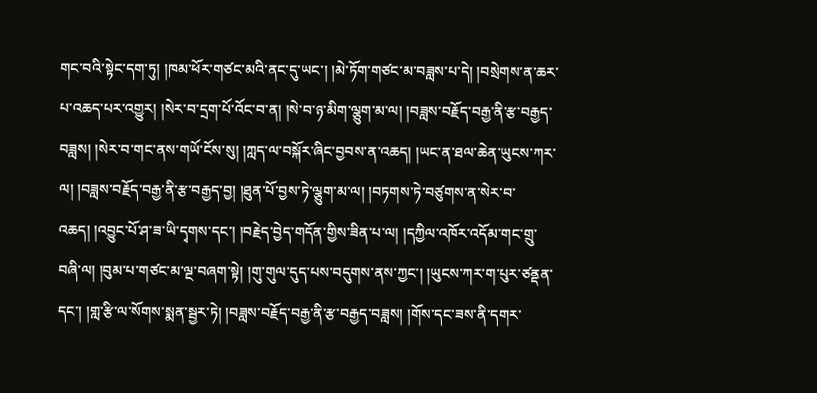གང་བའི་སྟེང་དག་ཏུ། །ཁམ་ཕོར་གཙང་མའི་ནང་དུ་ཡང་། །མེ་ཏོག་གཙང་མ་བཟླས་པ་དེ། །བསྲེགས་ན་ཆར་པ་འཆད་པར་འགྱུར། །སེར་བ་དྲག་པོ་འོང་བ་ན། །སེ་བ་ཉ་མིག་ལྕུག་མ་ལ། །བཟླས་བརྗོད་བརྒྱ་ནི་རྩ་བརྒྱད་བཟླས། །སེར་བ་གང་ནས་གཡོ་ངོས་སུ། །ཀླད་ལ་བསྐོར་ཞིང་བྱབས་ན་འཆད། །ཡང་ན་ཐལ་ཆེན་ཡུངས་ཀར་ལ། །བཟླས་བརྗོད་བརྒྱ་ནི་རྩ་བརྒྱད་བྱ། །ཐུན་པོ་བྱས་ཏེ་ལྕུག་མ་ལ། །བཏགས་ཏེ་བཙུགས་ན་སེར་བ་འཆད། །འབྱུང་པོ་ཤ་ཟ་ཡི་དྭགས་དང་། །བརྗེད་བྱེད་གདོན་གྱིས་ཟིན་པ་ལ། །དཀྱིལ་འཁོར་འདོམ་གང་གྲུ་བཞི་ལ། །བུམ་པ་གཙང་མ་ལྔ་བཞག་སྟེ། །གུ་གུལ་དུད་པས་བདུགས་ནས་ཀྱང་། །ཡུངས་ཀར་ག་པུར་ཙནྡན་དང་། །གླ་རྩི་ལ་སོགས་སྨན་སྦྱར་ཏེ། །བཟླས་བརྗོད་བརྒྱ་ནི་རྩ་བརྒྱད་བཟླས། །གོས་དང་ཟས་ནི་དགར་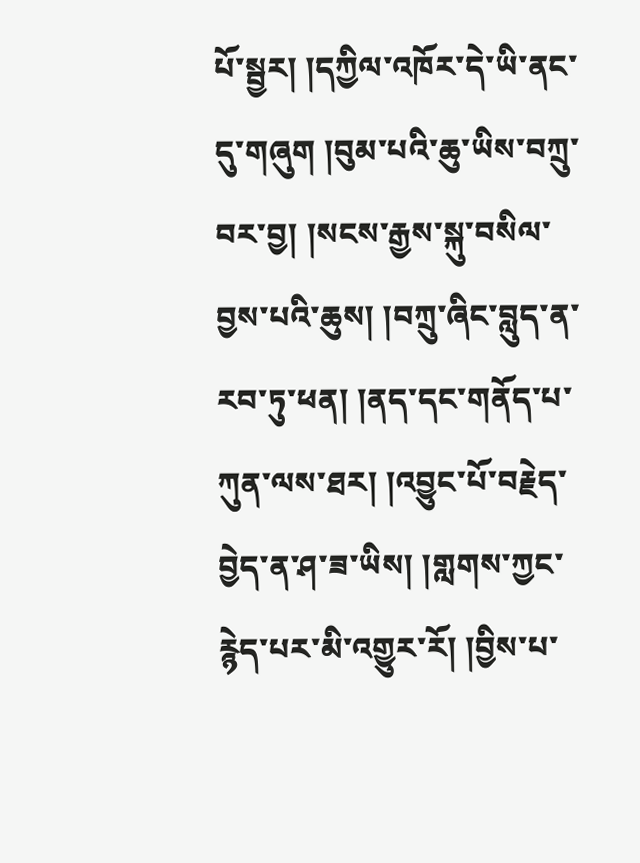པོ་སྦྱར། །དཀྱིལ་འཁོར་དེ་ཡི་ནང་དུ་གཞུག །བུམ་པའི་ཆུ་ཡིས་བཀྲུ་བར་བྱ། །སངས་རྒྱས་སྐུ་བསིལ་བྱས་པའི་ཆུས། །བཀྲུ་ཞིང་བླུད་ན་རབ་ཏུ་ཕན། །ནད་དང་གནོད་པ་ཀུན་ལས་ཐར། །འབྱུང་པོ་བརྗེད་བྱེད་ན་ཤ་ཟ་ཡིས། །གླགས་ཀྱང་རྙེད་པར་མི་འགྱུར་རོ། །བྱིས་པ་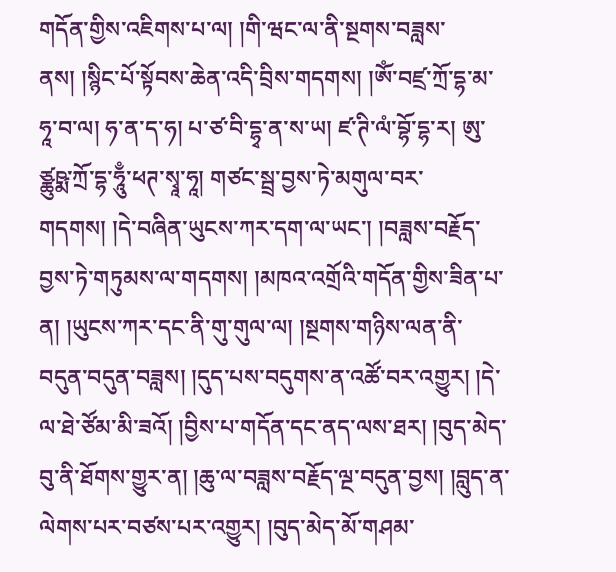གདོན་གྱིས་འཇིགས་པ་ལ། །གི་ཝང་ལ་ནི་སྔགས་བཟླས་ནས། །སྙིང་པོ་སྟོབས་ཆེན་འདི་བྲིས་གདགས། །ༀ་བཛྲ་ཀྲོ་དྷ་མ་ཧཱ་བ་ལ། ཧ་ན་ད་ཧ། པ་ཙ་བི་དྷྭ་ན་ས་ཡ། ཛ་ཊི་ལཾ་བྷོ་དྷ་ར། ཨུ་ཙྪུཥྨ་ཀྲོ་དྷ་ཧཱུྃ་ཕཊ་སྭཱ་ཧཱ། གཙང་སྦྲ་བྱས་ཏེ་མགུལ་བར་གདགས། །དེ་བཞིན་ཡུངས་ཀར་དག་ལ་ཡང་། །བཟླས་བརྗོད་བྱས་ཏེ་གཏུམས་ལ་གདགས། །མཁའ་འགྲོའི་གདོན་གྱིས་ཟིན་པ་ན། །ཡུངས་ཀར་དང་ནི་གུ་གུལ་ལ། །སྔགས་གཉིས་ལན་ནི་བདུན་བདུན་བཟླས། །དུད་པས་བདུགས་ན་འཚོ་བར་འགྱུར། །དེ་ལ་ཐེ་ཙོམ་མི་ཟའོ། །བྱིས་པ་གདོན་དང་ནད་ལས་ཐར། །བུད་མེད་བུ་ནི་ཐོགས་གྱུར་ན། །ཆུ་ལ་བཟླས་བརྗོད་ལྔ་བདུན་བྱས། །བླུད་ན་ལེགས་པར་བཙས་པར་འགྱུར། །བུད་མེད་མོ་གཤམ་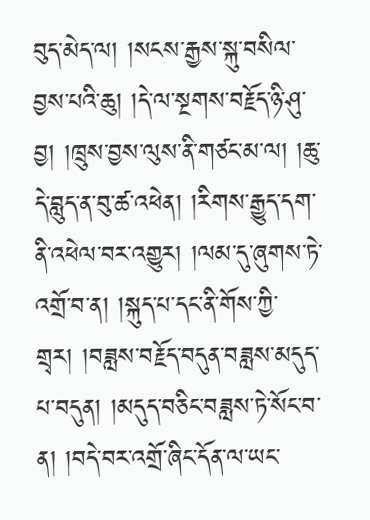བུད་མེད་ལ། །སངས་རྒྱས་སྐུ་བསིལ་བྱས་པའི་ཆུ། །དེ་ལ་སྔགས་བརྗོད་ཉི་ཤུ་བྱ། །ཁྲུས་བྱས་ལུས་ནི་གཙང་མ་ལ། །ཆུ་དེ་བླུད་ན་བུ་ཚ་འཕེན། །རིགས་རྒྱུད་དག་ནི་འཕེལ་བར་འགྱུར། །ལམ་དུ་ཞུགས་ཏེ་འགྲོ་བ་ན། །སྐུད་པ་དང་ནི་གོས་ཀྱི་གྲྭར། །བཟླས་བརྗོད་བདུན་བཟླས་མདུད་པ་བདུན། །མདུད་བཅིང་བཟླས་ཏེ་སོང་བ་ན། །བདེ་བར་འགྲོ་ཞིང་དོན་ལ་ཡང་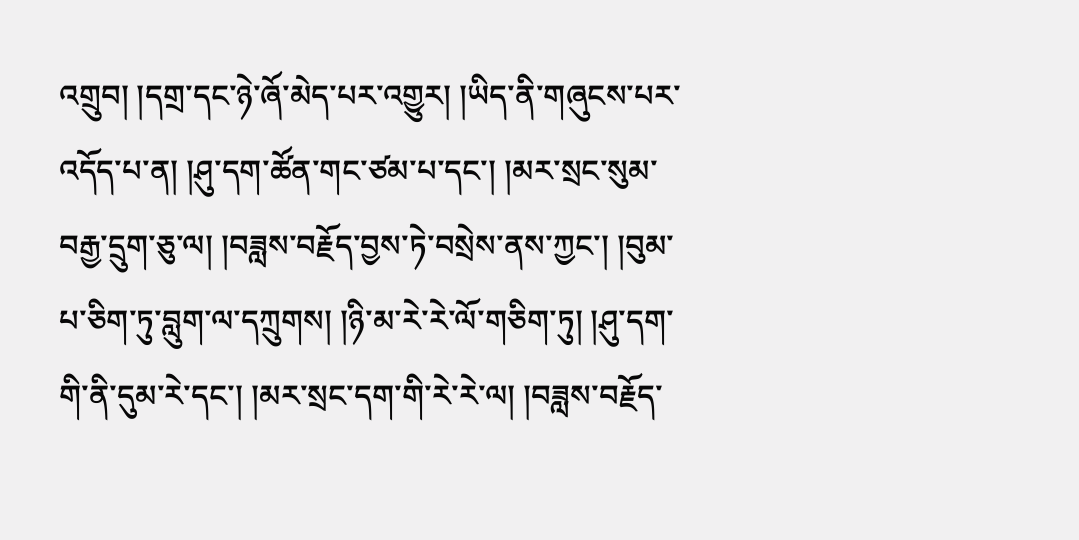འགྲུབ། །དགྲ་དང་ཉེ་ཞོ་མེད་པར་འགྱུར། །ཡིད་ནི་གཞུངས་པར་འདོད་པ་ན། །ཤུ་དག་ཚོན་གང་ཙམ་པ་དང་། །མར་སྲང་སུམ་བརྒྱ་དྲུག་ཅུ་ལ། །བཟླས་བརྗོད་བྱས་ཏེ་བསྲེས་ནས་ཀྱང་། །བུམ་པ་ཅིག་ཏུ་བླུག་ལ་དཀྲུགས། །ཉི་མ་རེ་རེ་ལོ་གཅིག་ཏུ། །ཤུ་དག་གི་ནི་དུམ་རེ་དང་། །མར་སྲང་དག་གི་རེ་རེ་ལ། །བཟླས་བརྗོད་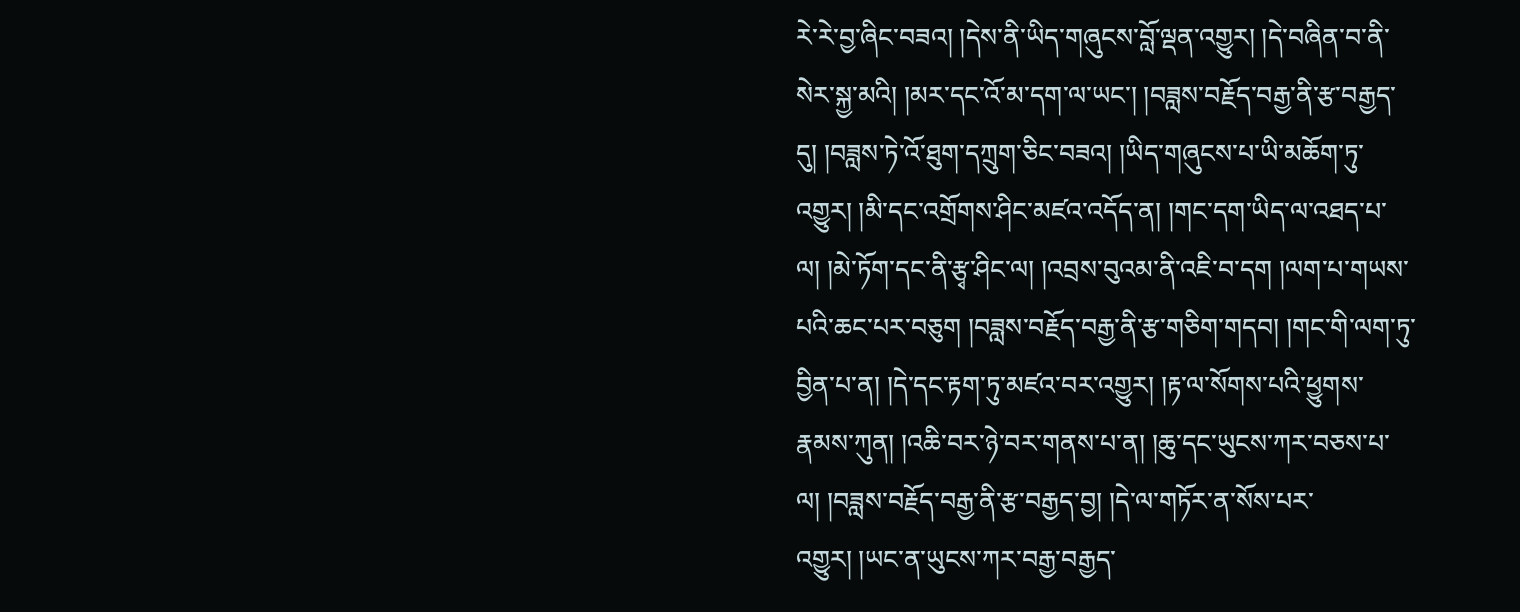རེ་རེ་བྱ་ཞིང་བཟའ། །དེས་ནི་ཡིད་གཞུངས་བློ་ལྡན་འགྱུར། །དེ་བཞིན་བ་ནི་སེར་སྐྱ་མའི། །མར་དང་འོ་མ་དག་ལ་ཡང་། །བཟླས་བརྗོད་བརྒྱ་ནི་རྩ་བརྒྱད་དུ། །བཟླས་ཏེ་འོ་ཐུག་དཀྲུག་ཅིང་བཟའ། །ཡིད་གཞུངས་པ་ཡི་མཆོག་ཏུ་འགྱུར། །མི་དང་འགྲོགས་ཤིང་མཛའ་འདོད་ན། །གང་དག་ཡིད་ལ་འཐད་པ་ལ། །མེ་ཏོག་དང་ནི་རྩྭ་ཤིང་ལ། །འབྲས་བུའམ་ནི་འཇི་བ་དག །ལག་པ་གཡས་པའི་ཆང་པར་བཅུག །བཟླས་བརྗོད་བརྒྱ་ནི་རྩ་གཅིག་གདབ། །གང་གི་ལག་ཏུ་བྱིན་པ་ན། །དེ་དང་རྟག་ཏུ་མཛའ་བར་འགྱུར། །རྟ་ལ་སོགས་པའི་ཕྱུགས་རྣམས་ཀུན། །འཆི་བར་ཉེ་བར་གནས་པ་ན། །ཆུ་དང་ཡུངས་ཀར་བཅས་པ་ལ། །བཟླས་བརྗོད་བརྒྱ་ནི་རྩ་བརྒྱད་བྱ། །དེ་ལ་གཏོར་ན་སོས་པར་འགྱུར། །ཡང་ན་ཡུངས་ཀར་བརྒྱ་བརྒྱད་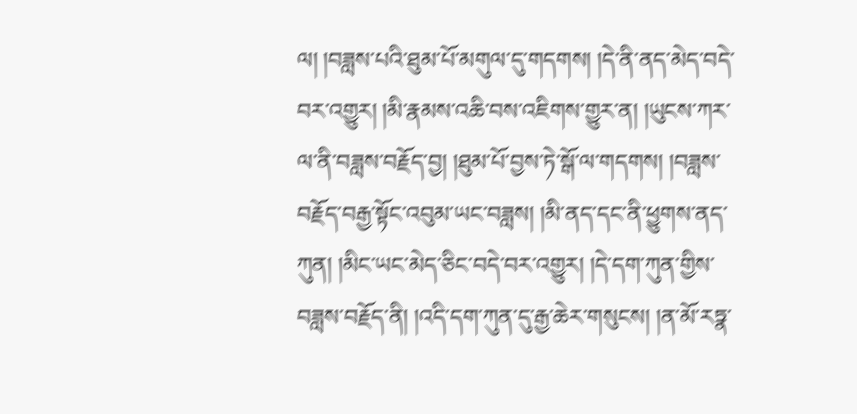ལ། །བཟླས་པའི་ཐུམ་པོ་མགུལ་དུ་གདགས། །དེ་ནི་ནད་མེད་བདེ་བར་འགྱུར། །མི་རྣམས་འཆི་བས་འཇིགས་གྱུར་ན། །ཡུངས་ཀར་ལ་ནི་བཟླས་བརྗོད་བྱ། །ཐུམ་པོ་བྱས་ཏེ་སྒོ་ལ་གདགས། །བཟླས་བརྗོད་བརྒྱ་སྟོང་འབུམ་ཡང་བཟླས། །མི་ནད་དང་ནི་ཕྱུགས་ནད་ཀུན། །མིང་ཡང་མེད་ཅིང་བདེ་བར་འགྱུར། །དེ་དག་ཀུན་གྱིས་བཟླས་བརྗོད་ནི། །འདི་དག་ཀུན་དུ་རྒྱ་ཆེར་གསུངས། །ན་མོ་རཏྣ་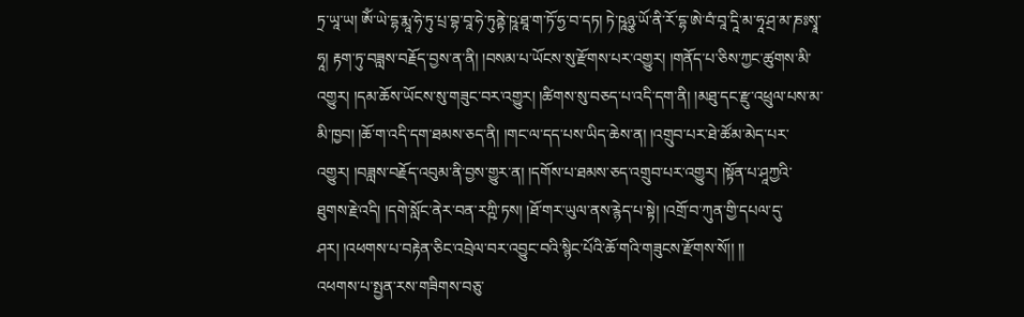ཏྲ་ཡཱ་ཡ། ༀ་ཡེ་དྷ་རྨཱ་ཧེ་ཏུ་པྲ་བྷ་བཱ་ཧེ་ཏུནྟེ་ཥཱ་ཐཱ་ག་ཏོ་ཧྱ་བ་དཏ། ཏེ་ཥཱཉྩ་ཡོ་ནི་རོ་དྷ་ཨེ་བཾ་བཱ་དཱི་མ་ཧཱ་ཤྲ་མ་ཎཿསྭཱ་ཧཱ། རྟག་ཏུ་བཟླས་བརྗོད་བྱས་ན་ནི། །བསམ་པ་ཡོངས་སུ་རྫོགས་པར་འགྱུར། །གནོད་པ་ཅིས་ཀྱང་ཚུགས་མི་འགྱུར། །དམ་ཆོས་ཡོངས་སུ་གཟུང་བར་འགྱུར། །ཚིགས་སུ་བཅད་པ་འདི་དག་ནི། །མཐུ་དང་རྫུ་འཕྲུལ་པས་མ་མི་ཁྱབ། །ཆོ་ག་འདི་དག་ཐམས་ཅད་ནི། །གང་ལ་དད་པས་ཡིད་ཆེས་ན། །འགྲུབ་པར་ཐེ་ཚོམ་མེད་པར་འགྱུར། །བཟླས་བརྗོད་འབུམ་ནི་བྱས་གྱུར་ན། །དགོས་པ་ཐམས་ཅད་འགྲུབ་པར་འགྱུར། །སྟོན་པ་ཤཱཀྱའི་ཐུགས་རྗེ་འདི། །དགེ་སློང་ནེར་བན་རཀྵི་ཏས། །ཐོ་གར་ཡུལ་ནས་རྙེད་པ་སྟེ། །འགྲོ་བ་ཀུན་གྱི་དཔལ་དུ་ཤར། །འཕགས་པ་བརྟེན་ཅིང་འབྲེལ་བར་འབྱུང་བའི་སྙིང་པོའི་ཆོ་གའི་གཟུངས་རྫོགས་སོ།། །།
འཕགས་པ་སྤྱན་རས་གཟིགས་བཅུ་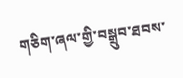གཅིག་ཞལ་གྱི་བསྒྲུབ་ཐབས་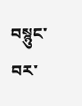བསྙུང་བར་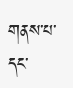གནས་པ་དང་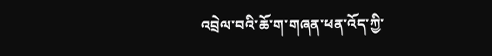འབྲེལ་བའི་ཆོ་ག་གཞན་ཕན་འོད་ཀྱི་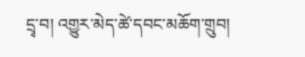དྲྭ་བ། འགྱུར་མེད་ཚེ་དབང་མཆོག་གྲུབ།